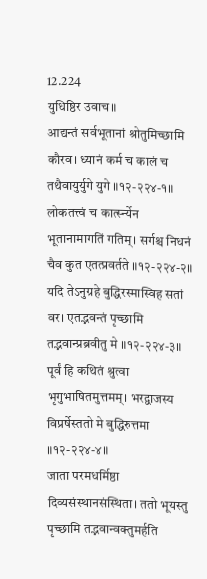12.224
युधिष्ठिर उवाच॥
आद्यन्तं सर्वभूतानां श्रोतुमिच्छामि कौरव। ध्यानं कर्म च कालं च तथैवायुर्युगे युगे ॥१२-२२४-१॥
लोकतत्त्वं च कार्त्स्न्येन भूतानामागतिं गतिम्। सर्गश्च निधनं चैव कुत एतत्प्रवर्तते ॥१२-२२४-२॥
यदि तेऽनुग्रहे बुद्धिरस्मास्विह सतां वर। एतद्भवन्तं पृच्छामि तद्भवान्प्रब्रवीतु मे ॥१२-२२४-३॥
पूर्वं हि कथितं श्रुत्वा भृगुभाषितमुत्तमम्। भरद्वाजस्य विप्रर्षेस्ततो मे बुद्धिरुत्तमा ॥१२-२२४-४॥
जाता परमधर्मिष्ठा दिव्यसंस्थानसंस्थिता। ततो भूयस्तु पृच्छामि तद्भवान्वक्तुमर्हति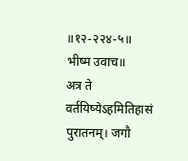॥१२-२२४-५॥
भीष्म उवाच॥
अत्र ते वर्तयिष्येऽहमितिहासं पुरातनम्। जगौ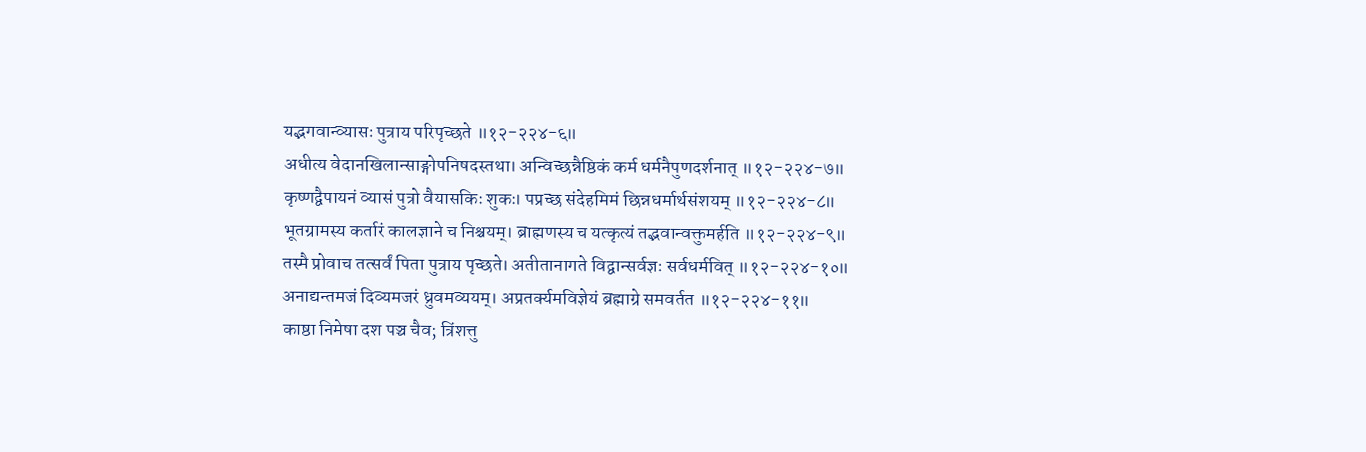यद्भगवान्व्यासः पुत्राय परिपृच्छते ॥१२-२२४-६॥
अधीत्य वेदानखिलान्साङ्गोपनिषदस्तथा। अन्विच्छन्नैष्ठिकं कर्म धर्मनैपुणदर्शनात् ॥१२-२२४-७॥
कृष्णद्वैपायनं व्यासं पुत्रो वैयासकिः शुकः। पप्रच्छ संदेहमिमं छिन्नधर्मार्थसंशयम् ॥१२-२२४-८॥
भूतग्रामस्य कर्तारं कालज्ञाने च निश्चयम्। ब्राह्मणस्य च यत्कृत्यं तद्भवान्वक्तुमर्हति ॥१२-२२४-९॥
तस्मै प्रोवाच तत्सर्वं पिता पुत्राय पृच्छते। अतीतानागते विद्वान्सर्वज्ञः सर्वधर्मवित् ॥१२-२२४-१०॥
अनाद्यन्तमजं दिव्यमजरं ध्रुवमव्ययम्। अप्रतर्क्यमविज्ञेयं ब्रह्माग्रे समवर्तत ॥१२-२२४-११॥
काष्ठा निमेषा दश पञ्च चैव; त्रिंशत्तु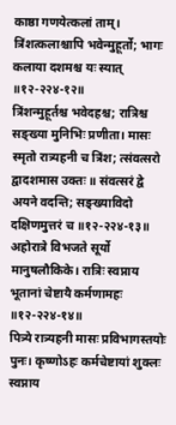काष्ठा गणयेत्कलां ताम्। त्रिंशत्कलाश्चापि भवेन्मुहूर्तो; भागः कलाया दशमश्च यः स्यात् ॥१२-२२४-१२॥
त्रिंशन्मुहूर्तश्च भवेदहश्च; रात्रिश्च सङ्ख्या मुनिभिः प्रणीता। मासः स्मृतो रात्र्यहनी च त्रिंश; त्संवत्सरो द्वादशमास उक्तः ॥ संवत्सरं द्वे अयने वदन्ति; सङ्ख्याविदो दक्षिणमुत्तरं च ॥१२-२२४-१३॥
अहोरात्रे विभजते सूर्यो मानुषलौकिके। रात्रिः स्वप्नाय भूतानां चेष्टायै कर्मणामहः ॥१२-२२४-१४॥
पित्र्ये रात्र्यहनी मासः प्रविभागस्तयोः पुनः। कृष्णोऽहः कर्मचेष्टायां शुक्लः स्वप्नाय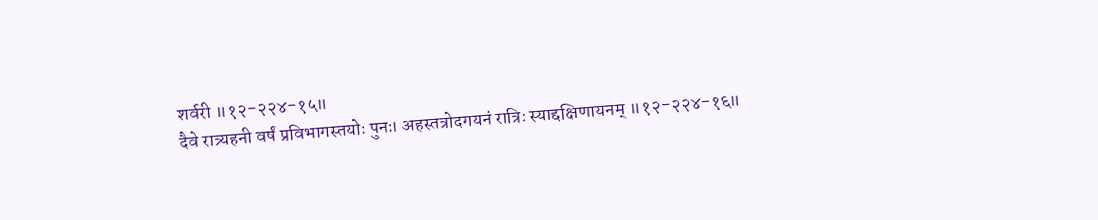शर्वरी ॥१२-२२४-१५॥
दैवे रात्र्यहनी वर्षं प्रविभागस्तयोः पुनः। अहस्तत्रोदगयनं रात्रिः स्याद्दक्षिणायनम् ॥१२-२२४-१६॥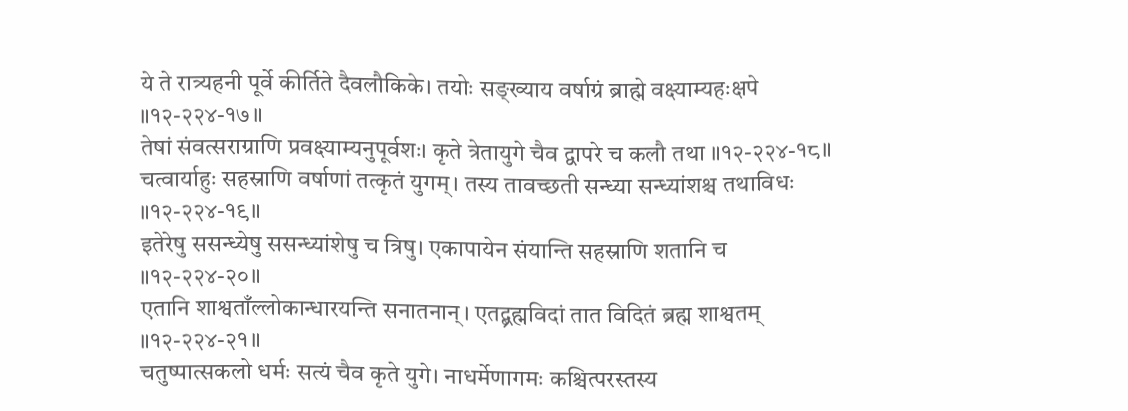ये ते रात्र्यहनी पूर्वे कीर्तिते दैवलौकिके। तयोः सङ्ख्याय वर्षाग्रं ब्राह्मे वक्ष्याम्यहःक्षपे ॥१२-२२४-१७॥
तेषां संवत्सराग्राणि प्रवक्ष्याम्यनुपूर्वशः। कृते त्रेतायुगे चैव द्वापरे च कलौ तथा ॥१२-२२४-१८॥
चत्वार्याहुः सहस्राणि वर्षाणां तत्कृतं युगम्। तस्य तावच्छती सन्ध्या सन्ध्यांशश्च तथाविधः ॥१२-२२४-१९॥
इतेरेषु ससन्ध्येषु ससन्ध्यांशेषु च त्रिषु। एकापायेन संयान्ति सहस्राणि शतानि च ॥१२-२२४-२०॥
एतानि शाश्वताँल्लोकान्धारयन्ति सनातनान्। एतद्ब्रह्मविदां तात विदितं ब्रह्म शाश्वतम् ॥१२-२२४-२१॥
चतुष्पात्सकलो धर्मः सत्यं चैव कृते युगे। नाधर्मेणागमः कश्चित्परस्तस्य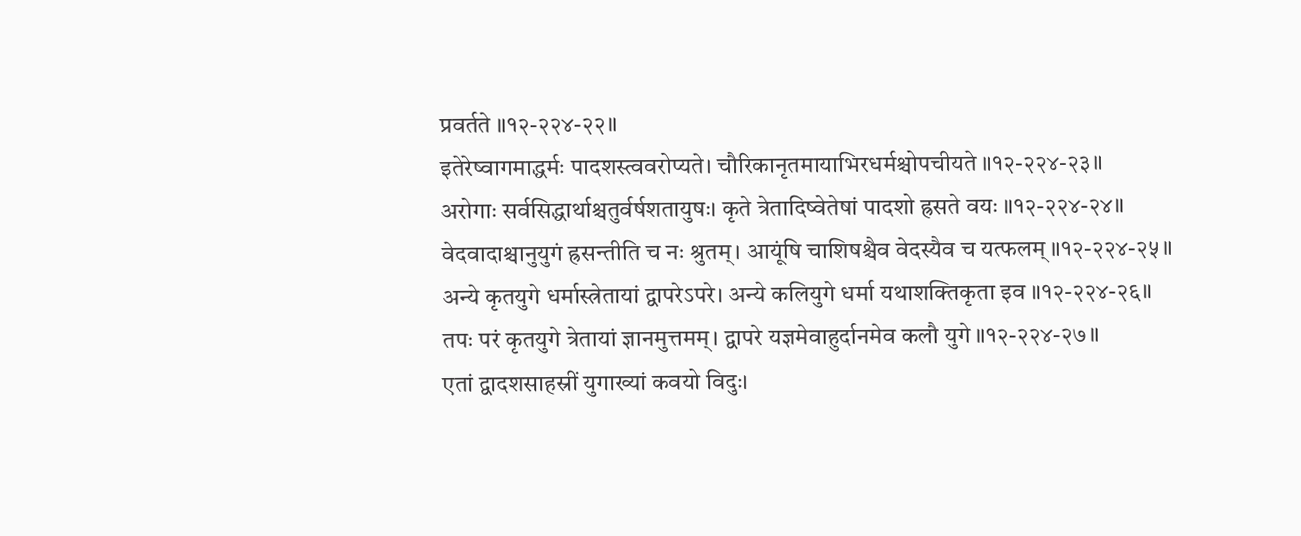प्रवर्तते ॥१२-२२४-२२॥
इतेरेष्वागमाद्धर्मः पादशस्त्ववरोप्यते। चौरिकानृतमायाभिरधर्मश्चोपचीयते ॥१२-२२४-२३॥
अरोगाः सर्वसिद्धार्थाश्चतुर्वर्षशतायुषः। कृते त्रेतादिष्वेतेषां पादशो ह्रसते वयः ॥१२-२२४-२४॥
वेदवादाश्चानुयुगं ह्रसन्तीति च नः श्रुतम्। आयूंषि चाशिषश्चैव वेदस्यैव च यत्फलम् ॥१२-२२४-२५॥
अन्ये कृतयुगे धर्मास्त्रेतायां द्वापरेऽपरे। अन्ये कलियुगे धर्मा यथाशक्तिकृता इव ॥१२-२२४-२६॥
तपः परं कृतयुगे त्रेतायां ज्ञानमुत्तमम्। द्वापरे यज्ञमेवाहुर्दानमेव कलौ युगे ॥१२-२२४-२७॥
एतां द्वादशसाहस्रीं युगाख्यां कवयो विदुः।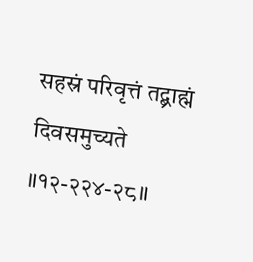सहस्रं परिवृत्तं तद्ब्राह्मं दिवसमुच्यते ॥१२-२२४-२८॥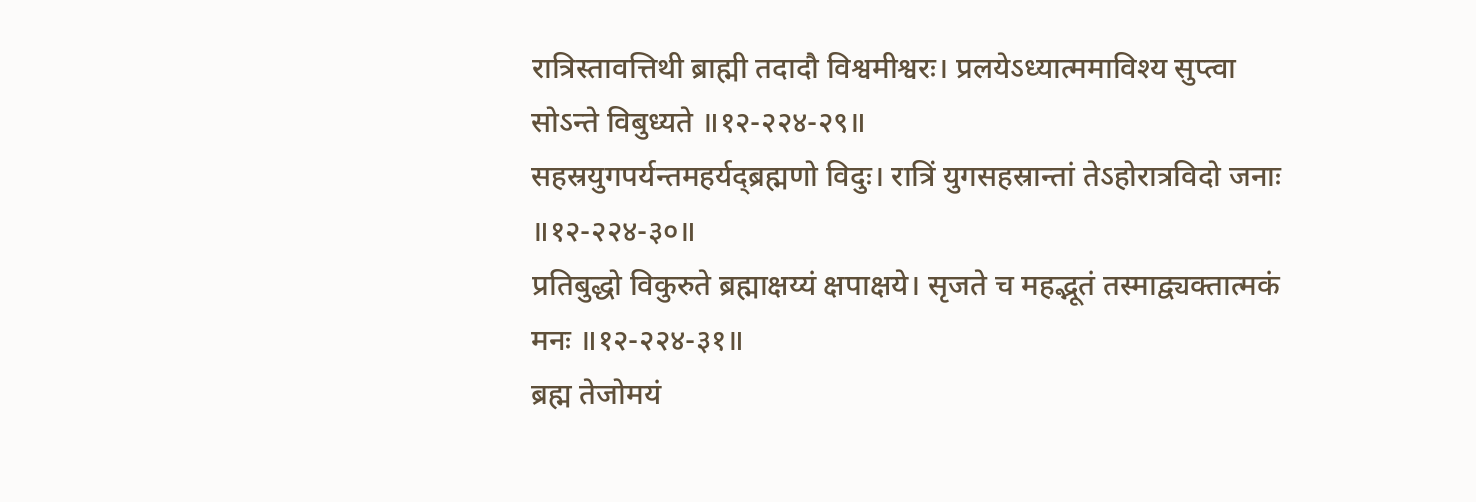रात्रिस्तावत्तिथी ब्राह्मी तदादौ विश्वमीश्वरः। प्रलयेऽध्यात्ममाविश्य सुप्त्वा सोऽन्ते विबुध्यते ॥१२-२२४-२९॥
सहस्रयुगपर्यन्तमहर्यद्ब्रह्मणो विदुः। रात्रिं युगसहस्रान्तां तेऽहोरात्रविदो जनाः ॥१२-२२४-३०॥
प्रतिबुद्धो विकुरुते ब्रह्माक्षय्यं क्षपाक्षये। सृजते च महद्भूतं तस्माद्व्यक्तात्मकं मनः ॥१२-२२४-३१॥
ब्रह्म तेजोमयं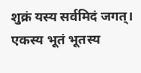शुक्रं यस्य सर्वमिदं जगत्। एकस्य भूतं भूतस्य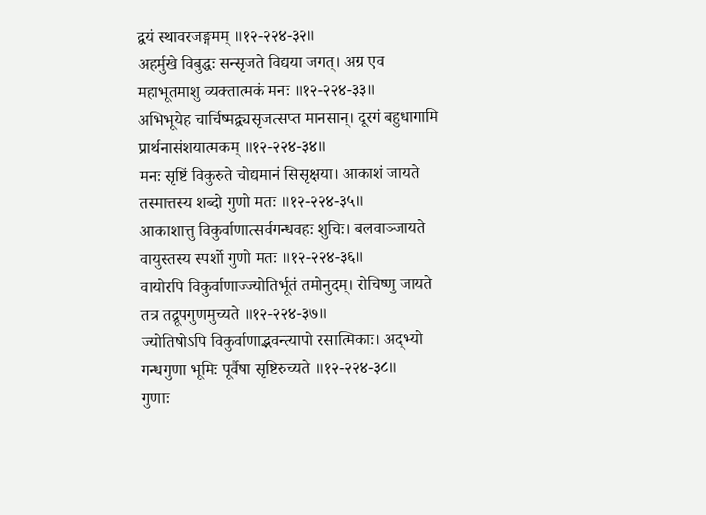द्वयं स्थावरजङ्गमम् ॥१२-२२४-३२॥
अहर्मुखे विबुद्धः सन्सृजते विद्यया जगत्। अग्र एव महाभूतमाशु व्यक्तात्मकं मनः ॥१२-२२४-३३॥
अभिभूयेह चार्चिष्मद्व्यसृजत्सप्त मानसान्। दूरगं बहुधागामि प्रार्थनासंशयात्मकम् ॥१२-२२४-३४॥
मनः सृष्टिं विकुरुते चोद्यमानं सिसृक्षया। आकाशं जायते तस्मात्तस्य शब्दो गुणो मतः ॥१२-२२४-३५॥
आकाशात्तु विकुर्वाणात्सर्वगन्धवहः शुचिः। बलवाञ्जायते वायुस्तस्य स्पर्शो गुणो मतः ॥१२-२२४-३६॥
वायोरपि विकुर्वाणाज्ज्योतिर्भूतं तमोनुदम्। रोचिष्णु जायते तत्र तद्रूपगुणमुच्यते ॥१२-२२४-३७॥
ज्योतिषोऽपि विकुर्वाणाद्भवन्त्यापो रसात्मिकाः। अद्भ्यो गन्धगुणा भूमिः पूर्वैषा सृष्टिरुच्यते ॥१२-२२४-३८॥
गुणाः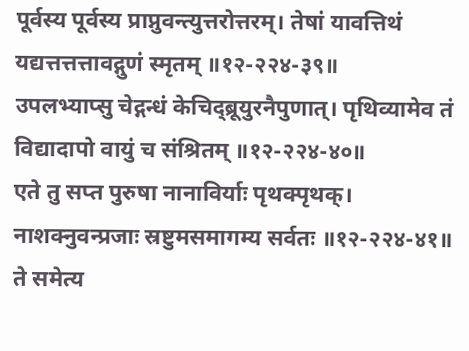पूर्वस्य पूर्वस्य प्राप्नुवन्त्युत्तरोत्तरम्। तेषां यावत्तिथं यद्यत्तत्तत्तावद्गुणं स्मृतम् ॥१२-२२४-३९॥
उपलभ्याप्सु चेद्गन्धं केचिद्ब्रूयुरनैपुणात्। पृथिव्यामेव तं विद्यादापो वायुं च संश्रितम् ॥१२-२२४-४०॥
एते तु सप्त पुरुषा नानाविर्याः पृथक्पृथक्। नाशक्नुवन्प्रजाः स्रष्टुमसमागम्य सर्वतः ॥१२-२२४-४१॥
ते समेत्य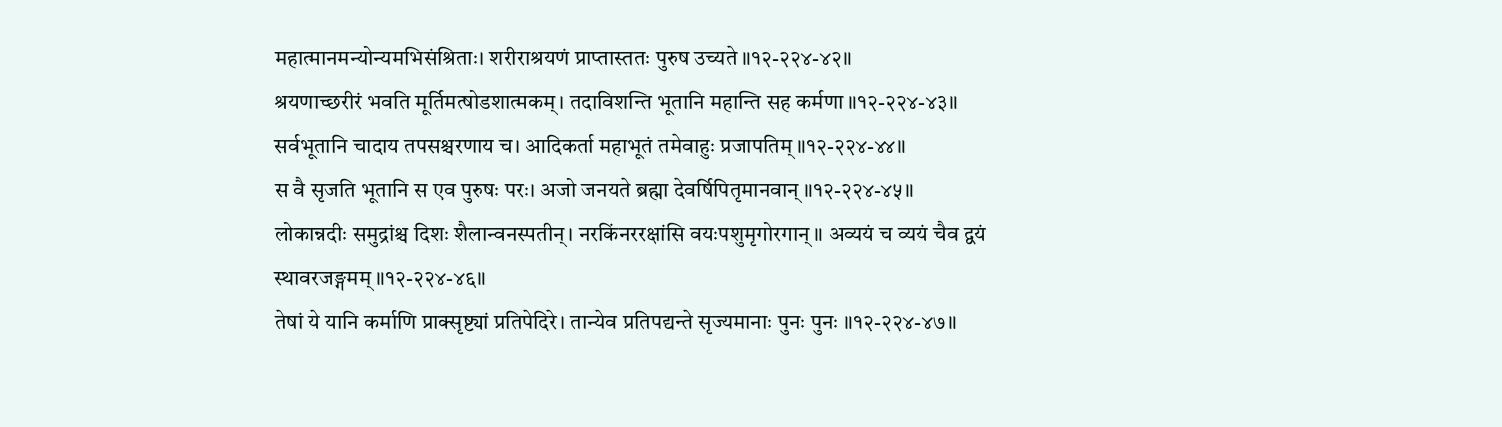महात्मानमन्योन्यमभिसंश्रिताः। शरीराश्रयणं प्राप्तास्ततः पुरुष उच्यते ॥१२-२२४-४२॥
श्रयणाच्छरीरं भवति मूर्तिमत्षोडशात्मकम्। तदाविशन्ति भूतानि महान्ति सह कर्मणा ॥१२-२२४-४३॥
सर्वभूतानि चादाय तपसश्चरणाय च। आदिकर्ता महाभूतं तमेवाहुः प्रजापतिम् ॥१२-२२४-४४॥
स वै सृजति भूतानि स एव पुरुषः परः। अजो जनयते ब्रह्मा देवर्षिपितृमानवान् ॥१२-२२४-४५॥
लोकान्नदीः समुद्रांश्च दिशः शैलान्वनस्पतीन्। नरकिंनररक्षांसि वयःपशुमृगोरगान् ॥ अव्ययं च व्ययं चैव द्वयं स्थावरजङ्गमम् ॥१२-२२४-४६॥
तेषां ये यानि कर्माणि प्राक्सृष्ट्यां प्रतिपेदिरे। तान्येव प्रतिपद्यन्ते सृज्यमानाः पुनः पुनः ॥१२-२२४-४७॥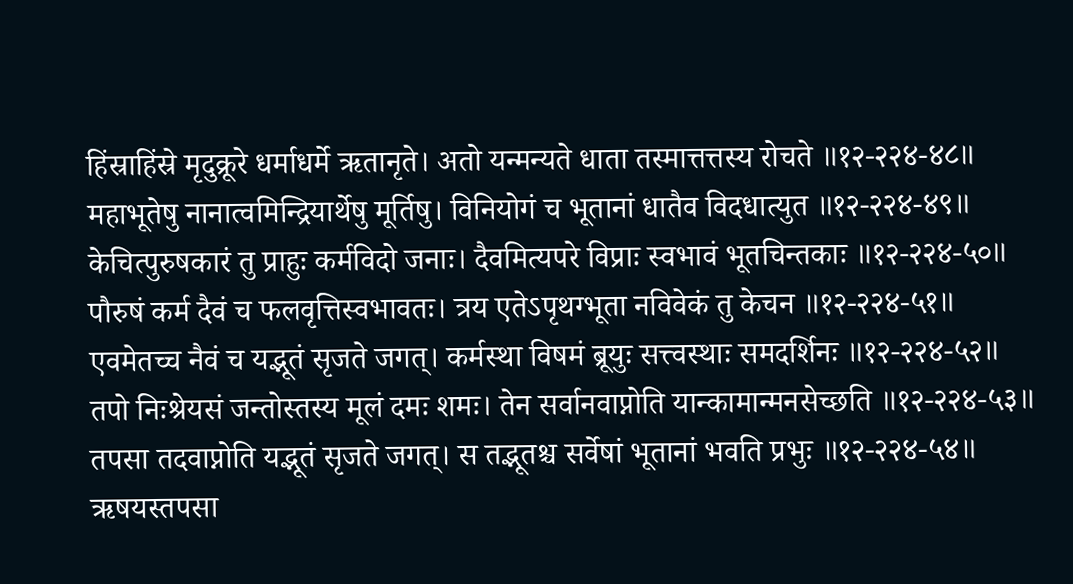हिंस्राहिंस्रे मृदुक्रूरे धर्माधर्मे ऋतानृते। अतो यन्मन्यते धाता तस्मात्तत्तस्य रोचते ॥१२-२२४-४८॥
महाभूतेषु नानात्वमिन्द्रियार्थेषु मूर्तिषु। विनियोगं च भूतानां धातैव विदधात्युत ॥१२-२२४-४९॥
केचित्पुरुषकारं तु प्राहुः कर्मविदो जनाः। दैवमित्यपरे विप्राः स्वभावं भूतचिन्तकाः ॥१२-२२४-५०॥
पौरुषं कर्म दैवं च फलवृत्तिस्वभावतः। त्रय एतेऽपृथग्भूता नविवेकं तु केचन ॥१२-२२४-५१॥
एवमेतच्च नैवं च यद्भूतं सृजते जगत्। कर्मस्था विषमं ब्रूयुः सत्त्वस्थाः समदर्शिनः ॥१२-२२४-५२॥
तपो निःश्रेयसं जन्तोस्तस्य मूलं दमः शमः। तेन सर्वानवाप्नोति यान्कामान्मनसेच्छति ॥१२-२२४-५३॥
तपसा तदवाप्नोति यद्भूतं सृजते जगत्। स तद्भूतश्च सर्वेषां भूतानां भवति प्रभुः ॥१२-२२४-५४॥
ऋषयस्तपसा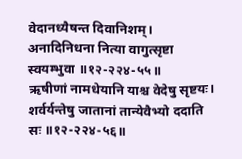वेदानध्यैषन्त दिवानिशम्। अनादिनिधना नित्या वागुत्सृष्टा स्वयम्भुवा ॥१२-२२४-५५॥
ऋषीणां नामधेयानि याश्च वेदेषु सृष्टयः। शर्वर्यन्तेषु जातानां तान्येवैभ्यो ददाति सः ॥१२-२२४-५६॥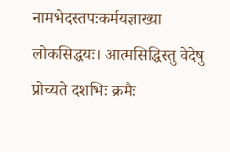नामभेदस्तपःकर्मयज्ञाख्या लोकसिद्धयः। आत्मसिद्धिस्तु वेदेषु प्रोच्यते दशभिः क्रमैः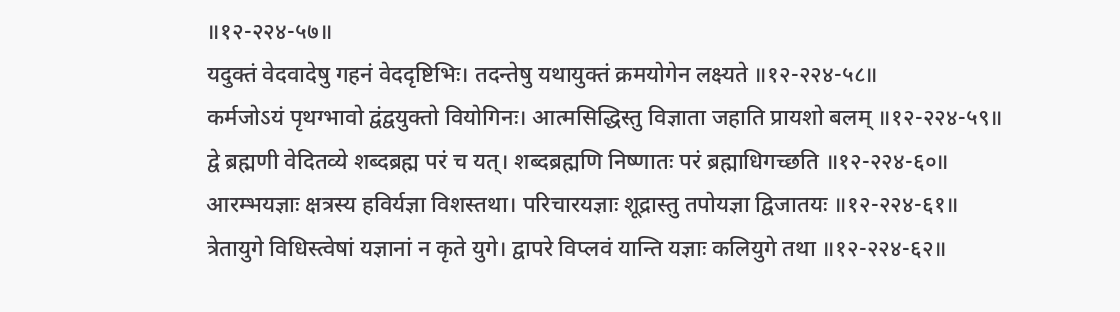॥१२-२२४-५७॥
यदुक्तं वेदवादेषु गहनं वेददृष्टिभिः। तदन्तेषु यथायुक्तं क्रमयोगेन लक्ष्यते ॥१२-२२४-५८॥
कर्मजोऽयं पृथग्भावो द्वंद्वयुक्तो वियोगिनः। आत्मसिद्धिस्तु विज्ञाता जहाति प्रायशो बलम् ॥१२-२२४-५९॥
द्वे ब्रह्मणी वेदितव्ये शब्दब्रह्म परं च यत्। शब्दब्रह्मणि निष्णातः परं ब्रह्माधिगच्छति ॥१२-२२४-६०॥
आरम्भयज्ञाः क्षत्रस्य हविर्यज्ञा विशस्तथा। परिचारयज्ञाः शूद्रास्तु तपोयज्ञा द्विजातयः ॥१२-२२४-६१॥
त्रेतायुगे विधिस्त्वेषां यज्ञानां न कृते युगे। द्वापरे विप्लवं यान्ति यज्ञाः कलियुगे तथा ॥१२-२२४-६२॥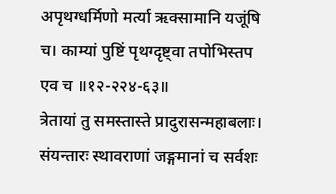अपृथग्धर्मिणो मर्त्या ऋक्सामानि यजूंषि च। काम्यां पुष्टिं पृथग्दृष्ट्वा तपोभिस्तप एव च ॥१२-२२४-६३॥
त्रेतायां तु समस्तास्ते प्रादुरासन्महाबलाः। संयन्तारः स्थावराणां जङ्गमानां च सर्वशः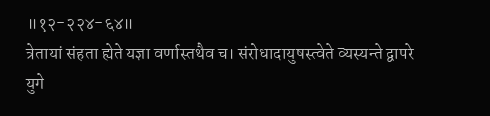॥१२-२२४-६४॥
त्रेतायां संहता ह्येते यज्ञा वर्णास्तथैव च। संरोधादायुषस्त्वेते व्यस्यन्ते द्वापरे युगे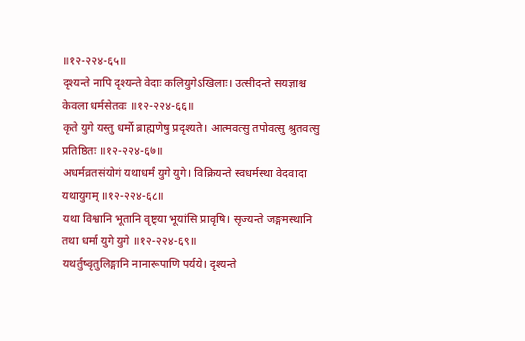॥१२-२२४-६५॥
दृश्यन्ते नापि दृश्यन्ते वेदाः कलियुगेऽखिलाः। उत्सीदन्ते सयज्ञाश्च केवला धर्मसेतवः ॥१२-२२४-६६॥
कृते युगे यस्तु धर्मो ब्राह्मणेषु प्रदृश्यते। आत्मवत्सु तपोवत्सु श्रुतवत्सु प्रतिष्ठितः ॥१२-२२४-६७॥
अधर्मव्रतसंयोगं यथाधर्मं युगे युगे। विक्रियन्ते स्वधर्मस्था वेदवादा यथायुगम् ॥१२-२२४-६८॥
यथा विश्वानि भूतानि वृष्ट्या भूयांसि प्रावृषि। सृज्यन्ते जङ्गमस्थानि तथा धर्मा युगे युगे ॥१२-२२४-६९॥
यथर्तुष्वृतुलिङ्गानि नानारूपाणि पर्यये। दृश्यन्ते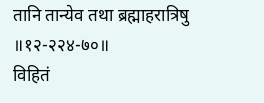तानि तान्येव तथा ब्रह्माहरात्रिषु ॥१२-२२४-७०॥
विहितं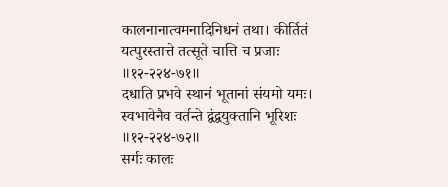कालनानात्वमनादिनिधनं तथा। कीर्तितं यत्पुरस्तात्ते तत्सूते चात्ति च प्रजाः ॥१२-२२४-७१॥
दधाति प्रभवे स्थानं भूतानां संयमो यमः। स्वभावेनैव वर्तन्ते द्वंद्वयुक्तानि भूरिशः ॥१२-२२४-७२॥
सर्गः कालः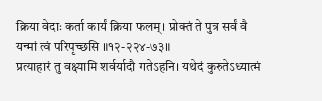क्रिया वेदाः कर्ता कार्यं क्रिया फलम्। प्रोक्तं ते पुत्र सर्वं वै यन्मां त्वं परिपृच्छसि ॥१२-२२४-७३॥
प्रत्याहारं तु वक्ष्यामि शर्वर्यादौ गतेऽहनि। यथेदं कुरुतेऽध्यात्मं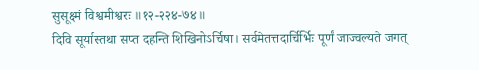सुसूक्ष्मं विश्वमीश्वरः ॥१२-२२४-७४॥
दिवि सूर्यास्तथा सप्त दहन्ति शिखिनोऽर्चिषा। सर्वमेतत्तदार्चिर्भिः पूर्णं जाज्वल्यते जगत्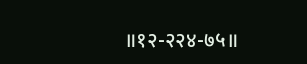॥१२-२२४-७५॥